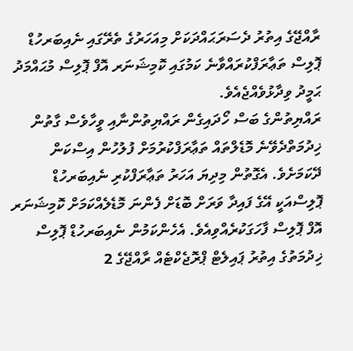ރާއްޖޭގެ އިތުރު ދެސަރަޙައްދަކަށް މިއަހަރުގެ ތެރޭގައި ނެއިބަރހުޑް ޕޮލިސް ތަޢާރަފްކުރައްވާނެ ކަމުގައި ކޮމިޝަނަރ އޮފް ޕޮލިސް މުޙައްމަދު ޙަމީދު ވިދާޅުވެއްޖެއެވެ.
ރައްޔިތުންގެ ބަސް ހޯދައިގެން ރައްޔިތުންނާއި ވީހާވެސް ގާތުން ޚިދުމަތްދެވޭނެ މޮޑެލްތައް ތަޢާރަފްކުރުމަށް ފުލުހުން އިސްކަން ދޭކަމަށެވެ. އެގޮތުން މިދިޔަ އަހަރު ތަޢާރަފްކުރި ނެއިބަރހުޑް ޕޮލިސްއަކީ އޭގެ ފައިދާ ވަރަށް ބޮޑަށް ފެންނަ މޮޑެލެއްކަމަށް ކޮމިޝަނަރ އޮފް ޕޮލިސް ފާހަގަކުރެއްވިއެވެ. އެހެންކަމުން ނެއިބަރހުޑް ޕޮލިސް ޚިދުމަތުގެ އިތުރު ޕައިލެޓް ޕްރޮޖެކްޓެއް ރާއްޖޭގެ 2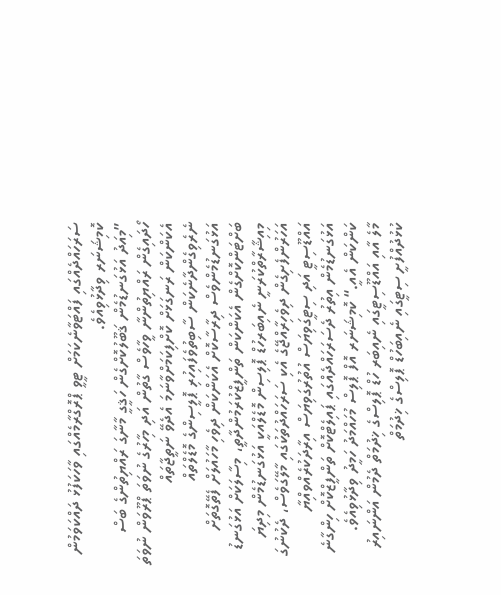ސަރަހައްދެއްގައި ފައްޓަވާނެކަމަށް ޓީވީ ޕްރޮގްރާމެއްގައި ވާހަކަފުޅު ދައްކަވަމުން ކޮމިޝަނަރ ވިދާޅުވިއެވެ.
”މިއަދު އަޅުގަނޑުމެން ޤަބޫލުކޮށްގެން ހަޤީގީ މާނާގަ ރައްޔިތުންގެ ބަސް ހޯދައިގެން ރައްޔިތުންނާ ވީހާވެސް ގާތުން އަދި މިހާރުގެ ނުވަތަ ޕްރޫވަން ނުވަތަ އެކަންކަން ރަނގަޅަށް ކޮށްފިކަމަށްވާނަމަ އެދެވޭ ނަތީޖާތައް ނެރެވިގެންދާނެކަން ސާބިތުވެފައިހުރި ޕޮލީސިންގެ މޮޑެލްތައް އަޅުގަނޑުމެންވެސް ދިރާސާކޮށް އެކަންކަން ދިވެހި މާހައުލަށް ފެތޭގޮތަށް ބަށްޓަންކޮށްގެން އެކަންކަން ތަންފީޒްކުރަމުންދާތީ، މިސާލަކަށް އަޅުގަނޑު މިއިޝާރާތްކުރަނީ ނެއިބަރހުޑް ޕޮލިސިން މޮޑެލްއަކީ އަޅުގަނޑުމެން މިދިޔަ އަހަރުންފެށިގެން ދިވެހިރާއްޖޭގެ އެކި ސަރަހައްދުތަކުގައި މާލޭގަވެސް، ދެކުނުގަ އައްޑޫސިޓީ އަދި ސިޓީގަވިޔަސް އުތުރުގަވިޔަސް އިރާދަކުރެއްވއިްޔާ އަޅުގަނޑުމެން އިތުރު ދެސަރަހައްދެއްގައި ޕައިލެޓްކޮށް ތަންފީޒްކޮށް ހިންގާނެ ކަންކަން އެއީ.“ ކޮމިޝަނަރ އޮފް ޕޮލިސް މުހައްމަދު ހަމީދު ވިދާޅުވިއެވެ.
މާލެ އާއި އައްޑޫސިޓީގައި ނެއިބަރ ހުޑް ޕޮލިސްގެ ޚިދުމަތް ދެމުން އަންނައިރު ކުޅުދުއްފުށީ ސިޓީގައި ނެއިބަހުޑް ޕޮލިސްގެ ޚިދުމަތް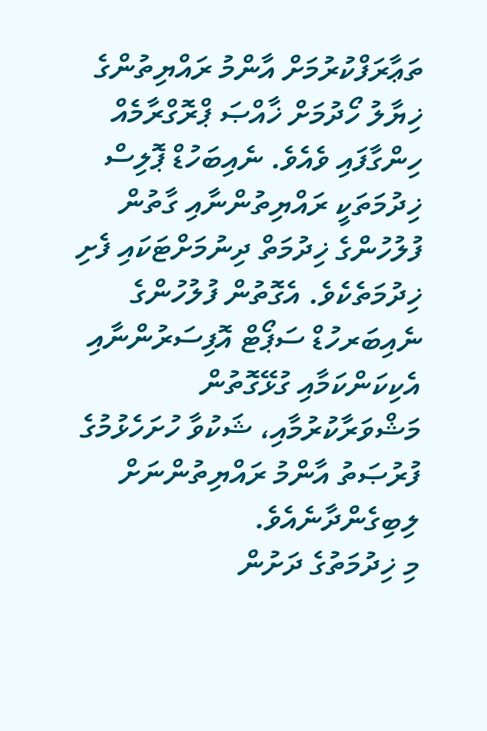ތަޢާރަފްކުރުމަށް އާންމު ރައްޔިތުންގެ ޚިޔާލު ހޯދުމަށް ޚާއްޞަ ޕްރޮގްރާމެއް ހިންގާފައި ވެއެވެ. ނެއިބަހުޑް ޕޮލިސް ޚިދުމަތަކީ ރައްޔިތުންނާއި ގާތުން ފުލުހުންގެ ޚިދުމަތް ދިނުމަށްޓަކައި ފެށި ޚިދުމަތެކެވެ. އެގޮތުން ފުލުހުންގެ ނެއިބަރހުޑް ސަޕޯޓް އޮފިސަރުންނާއި އެކިކަންކަމާއި ގުޅޭގޮތުން މަޝްވަރާކުރުމާއި، ޝަކުވާ ހުށަހެޅުމުގެ ފުރުޞަތު އާންމު ރައްޔިތުންނަށް ލިބިގެންދާނެއެވެ.
މި ޚިދުމަތުގެ ދަށުން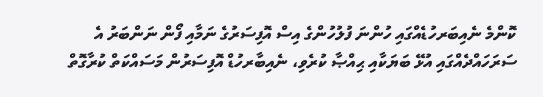ކޮންމެ ނެއިބަރހުޑެއްގައި ހުންނަ ފުލުހުންގެ އިސް އޮފިސަރުގެ ނަމާއި ފޯން ނަންބަރު އެ ސަރަހައްދެއްގައި އުޅޭ ބަޔަކާއި ޙިއްޞާ ކުރެވި، ނެއިބާރހުޑް އޮފިސަރުން މަސައްކަތް ކުރާގޮތް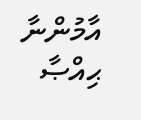އާމުންނާ ޙިއްޞާ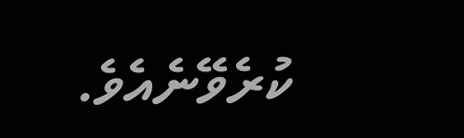ކުރެވޭނެއެވެ.